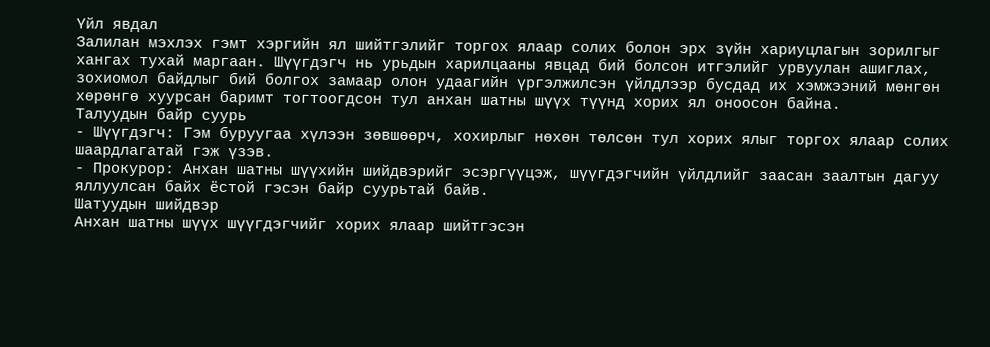Үйл явдал
Залилан мэхлэх гэмт хэргийн ял шийтгэлийг торгох ялаар солих болон эрх зүйн хариуцлагын зорилгыг хангах тухай маргаан. Шүүгдэгч нь урьдын харилцааны явцад бий болсон итгэлийг урвуулан ашиглах, зохиомол байдлыг бий болгох замаар олон удаагийн үргэлжилсэн үйлдлээр бусдад их хэмжээний мөнгөн хөрөнгө хуурсан баримт тогтоогдсон тул анхан шатны шүүх түүнд хорих ял оноосон байна.
Талуудын байр суурь
- Шүүгдэгч: Гэм буруугаа хүлээн зөвшөөрч, хохирлыг нөхөн төлсөн тул хорих ялыг торгох ялаар солих шаардлагатай гэж үзэв.
- Прокурор: Анхан шатны шүүхийн шийдвэрийг эсэргүүцэж, шүүгдэгчийн үйлдлийг заасан заалтын дагуу яллуулсан байх ёстой гэсэн байр суурьтай байв.
Шатуудын шийдвэр
Анхан шатны шүүх шүүгдэгчийг хорих ялаар шийтгэсэн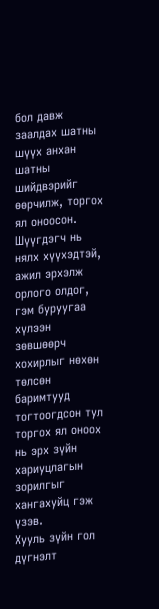бол давж заалдах шатны шүүх анхан шатны шийдвэрийг өөрчилж, торгох ял оноосон. Шүүгдэгч нь нялх хүүхэдтэй, ажил эрхэлж орлого олдог, гэм буруугаа хүлээн зөвшөөрч хохирлыг нөхөн төлсөн баримтууд тогтоогдсон тул торгох ял оноох нь эрх зүйн хариуцлагын зорилгыг хангахуйц гэж үзэв.
Хууль зүйн гол дүгнэлт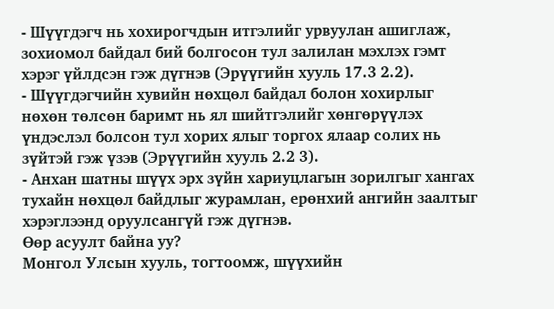- Шүүгдэгч нь хохирогчдын итгэлийг урвуулан ашиглаж, зохиомол байдал бий болгосон тул залилан мэхлэх гэмт хэрэг үйлдсэн гэж дүгнэв (Эрүүгийн хууль 17.3 2.2).
- Шүүгдэгчийн хувийн нөхцөл байдал болон хохирлыг нөхөн төлсөн баримт нь ял шийтгэлийг хөнгөрүүлэх үндэслэл болсон тул хорих ялыг торгох ялаар солих нь зүйтэй гэж үзэв (Эрүүгийн хууль 2.2 3).
- Анхан шатны шүүх эрх зүйн хариуцлагын зорилгыг хангах тухайн нөхцөл байдлыг журамлан, ерөнхий ангийн заалтыг хэрэглээнд оруулсангүй гэж дүгнэв.
Өөр асуулт байна уу?
Монгол Улсын хууль, тогтоомж, шүүхийн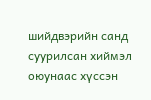шийдвэрийн санд суурилсан хиймэл оюунаас хүссэн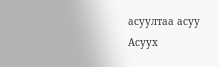асуултаа асуу
Асуух